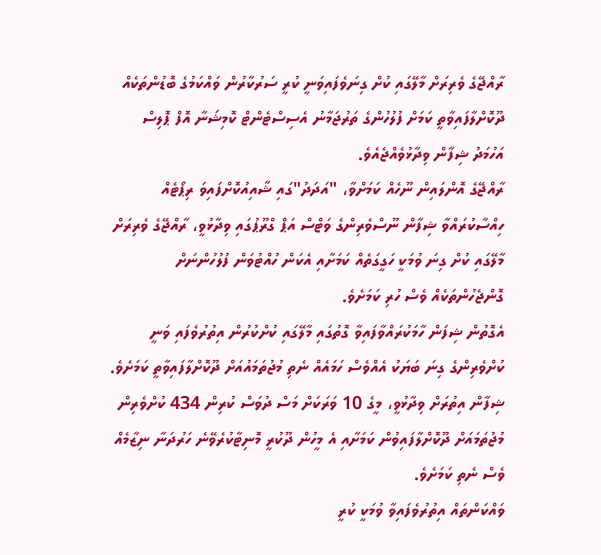ރާއްޖޭގެ ވެރިރަށް މާލޭގައި ކުށް ގިނަވެފައިވަނީ ކުރީ ސަރުކާރުން ވައްކަމުގެ ބޮޑުންތަކެއް ދޫކޮށްލާފައިވާތީ ކަމަށް ފުލުހުންގެ ތަރުޖަމާނު އެސިސްޓެންޓް ކޮމިޝަނާ އޮފް ޕޮލިސް އަހުމަދު ޝިފާން ވިދާޅުވެއްޖެއެވެ.
ރާއްޖޭގެ އޮންލައިން ނޫހެއް ކަމަށްވާ، "އަދަދު"ގައި ޝާއިއުކޮށްފައިވަ ރިޕޯޓެއް ހިއްސާކުރައްވާ ޝިފާން ނޫސްވެރިންގެ ވަޓްސް އަޕް ގްރޫޕުގައި ވިދާޅުވީ، ރާއްޖޭގެ ވެރިރަށް މާލޭގައި ކުށް ގިނަ ވުމަކީ ހަގީގަތެއް ކަމަށާއި އެކަން ހުއްޓުވަން ފުލުހުންނަށް ގޮންޖެހުންތަކެއް ވެސް ހުރި ކަމަށެވެ.
އެގޮތުން ޝިފަން ހާމަކުރައްވާފައިވާ ގޮތުގައި މާލޭގައި ކުށްކުރުން އިތުރުވެފައި ވަނީ ކުށްވެރިންގެ ގިނަ ބަޔަކު އެއްވެސް ހަމައެއް ނެތި މުޖުތަމައުއަށް ދޫކޮށްލާފައިވާތީ ކަމަށެވެ. ޝިފާން އިތުރަށް ވިދާޅުވީ، މީގެ 10 ވަރަކަށް މަސް ދުވަސް ކުރިން 434 ކުށްވެރިން މުޖުތަމައަށް ދޫކޮށްލާފައިވުން ކަމަށާއި އެ މީހުން ދޫކުރީ މޮނިޓާކުރެވޭނެ ހަރުދަނާ ނިޒާމެއް ވެސް ނެތި ކަމަށެވެ.
ވައްކަންތައް އިތުރުވެފައިވާ ވުމަކީ ކުރީ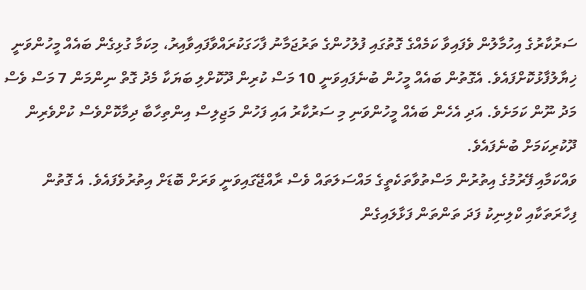ސަރުކާރުގެ އިހުމާލުން ވެފައިވާ ކަމެއްގެ ގޮތުގައި ފުލުހުންގެ ތަރުޖަމާނު ފާހަގަކުރައްވާފައިވާއިރު، މިކަމާ ގުޅިގެން ބައެއް މީހުންވަނީ ޚިޔާލުފާޅުކޮށްފައެވެ. އެގޮތުން ބައެއް މީހުން ބުނެފައިވަނީ 10 މަސް ކުރިން ދޫކޮށްލި ބަޔަކާ މެދު ގޮތް ނިންމަން 7 މަސް ވެސް މަދު ނޫން ކަމަށެވެ. އަދި އެހެން ބައެއް މީހުންވަނި މި ސަރުކާރު އައި ފަހުން މަޖިލިސް އިންތިހާބާ ދިމާކޮށްވެސް ކުށްވެރިން ދޫކުރިކަމަށް ބުނެފައެވެ.
ވައްކަމާއި ފޭރުމުގެ އިތުރުން މަސްތުވާތަކެތީގެ މައްސަލަތައް ވެސް ރާއްޖޭގައިވަނީ ވަރަށް ބޮޑަށް އިތުރުވެފައެވެ. އެ ގޮތުން ފިހާރަތަކާއި ކްލިނިކު ފަދަ ތަންތަން ފަޅާލައިގެން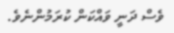ވެސް ދަނީ ވައްކަން ކުރަމުންނެވެ.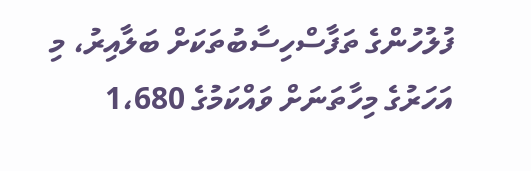ފުލުހުންގެ ތަފާސްހިސާބުތަކަށް ބަލާއިރު، މި އަހަރުގެ މިހާތަނަށް ވައްކަމުގެ 1،680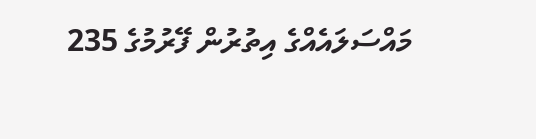މައްސަލައެއްގެ އިތުރުން ފޭރުމުގެ 235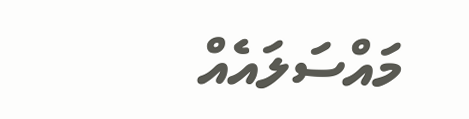މައްސަލައެއް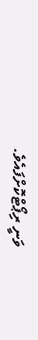ވަނީ ރިޕޯޓްކޮށްފައެވެ.